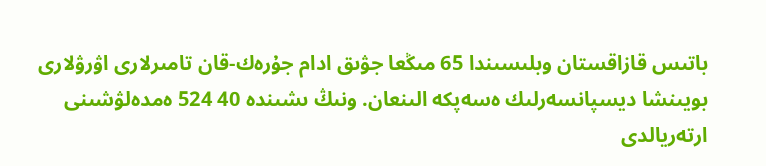باتىس قازاقستان وبلىسىندا 65 مىڭعا جۋىق ادام جۇرەك-قان تامىرلارى اۋرۋلارى بويىنشا ديسپانسەرلىك ەسەپكە الىنعان. ونىڭ ىشىندە 40 524 ەمدەلۋشىنى ارتەريالدى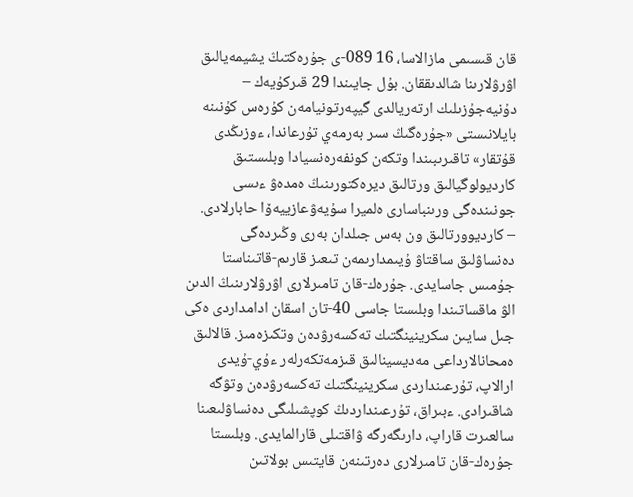قان قىسىمى مازالاسا، 16 089-ى جۇرەكتىڭ يشيمەيالىق اۋرۋلارىنا شالدىققان. بۇل جايىندا 29 قىركۇيەك – دۇنيەجۇزىلىك ارتەريالدى گيپەرتونيامەن كۇرەس كۇنىنە بايلانىستى «جۇرەگىڭ سىر بەرمەي تۇرعاندا، ءوزىڭدى قۇتقار» تاقىرىبىندا وتكەن كونفەرەنسيادا وبلىستىق كارديولوگيالىق ورتالىق ديرەكتورىنىڭ ەمدەۋ ءىسى جونىندەگى ورىنباسارى ەلميرا سۇيەۋعازييەۆا حابارلادى.
– كارديوورتالىق ون بەس جىلدان بەرى وڭىردەگى دەنساۋلىق ساقتاۋ ۇيىمدارىمەن تىعىز قارىم-قاتىناستا جۇمىس جاسايدى. جۇرەك-قان تامىرلارى اۋرۋلارىنىڭ الدىن الۋ ماقساتىندا وبلىستا جاسى 40-تان اسقان ادامداردى ەكى جىل سايىن سكرينينگتىك تەكسەرۋدەن وتكىزەمىز. قالالىق ەمحانالارداعى مەديسينالىق قىزمەتكەرلەر ءۇي-ۇيدى ارالاپ، تۇرعىنداردى سكرينينگتىك تەكسەرۋدەن وتۋگە شاقىرادى. ءبىراق، تۇرعىنداردىڭ كوپشىلىگى دەنساۋلىعىنا سالعىرت قاراپ، دارىگەرگە ۋاقتىلى قارالمايدى. وبلىستا جۇرەك-قان تامىرلارى دەرتىنەن قايتىس بولاتىن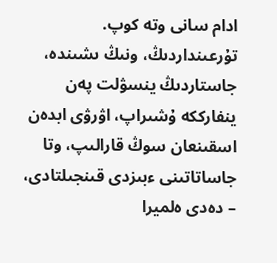ادام سانى وتە كوپ. تۇرعىنداردىڭ، ونىڭ ىشىندە، جاستاردىڭ ينسۋلت پەن ينفارككە ۇشىراپ، اۋرۋى ابدەن اسقىنعان سوڭ قارالىپ، وتا جاساتاتىنى ءبىزدى قىنجىلتادى، – دەدى ەلميرا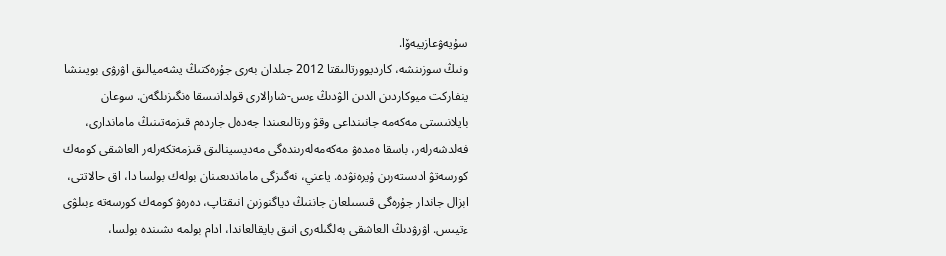سۇيەۋعازييەۆا.
ونىڭ سوزىنشە، كارديوورتالىقتا 2012 جىلدان بەرى جۇرەكتىڭ يشەميالىق اۋرۋى بويىنشا ينفاركت ميوكاردىن الدىن الۋدىڭ ءىس-شارالارى قولدانىسقا ەنگىزىلگەن. سوعان بايلانىستى مەكەمە جانىنداعى وقۋ ورتالىعىندا جەدەل جاردەم قىزمەتىنىڭ ماماندارى، فەلدشەرلەر، باسقا ەمدەۋ مەكەمەلەرىندەگى مەديسينالىق قىزمەتكەرلەر العاشقى كومەك كورسەتۋ ادىستەرىن ۇيرەنۋدە. ياعني، نەگىزگى ماماندىعىنان بولەك بولسا دا، اق حالاتتى، ابزال جاندار جۇرەگى قىسىلعان جاننىڭ دياگنوزىن انىقتاپ، دەرەۋ كومەك كورسەتە ءبىلۋى ءتيىس. اۋرۋدىڭ العاشقى بەلگىلەرى انىق بايقالعاندا، ادام بولمە ىشىندە بولسا،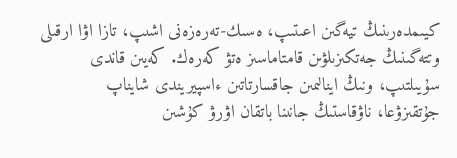كيىمدەرىنىڭ تيەگىن اعىتىپ، ەسىك-تەرەزەنى اشىپ، تازا اۋا ارقىلى وتتەگىنىڭ جەتكىزىلۋىن قامتاماسىز ەتۋ كەرەك. كەيىن قاندى سۇيىلتىپ، ونىڭ اينالىمىن جاقسارتاتىن ءاسپيريندى شايناپ جۇتقىزۋعا، ناۋقاستىڭ جانىنا باتقان اۋرۋ كۇشىن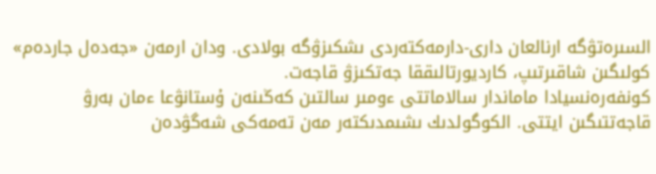السىرەتۋگە ارنالعان دارى-دارمەكتەردى ىشكىزۋگە بولادى. ودان ارمەن «جەدەل جاردەم» كولىگىن شاقىرتىپ، كارديورتالىققا جەتكىزۋ قاجەت.
كونفەرەنسيادا ماماندار سالاماتتى ءومىر سالتىن كەڭىنەن ۇستانۋعا ءمان بەرۋ قاجەتتىگىن ايتتى. الكوگولدىك ىشىمدىكتەر مەن تەمەكى شەگۋدەن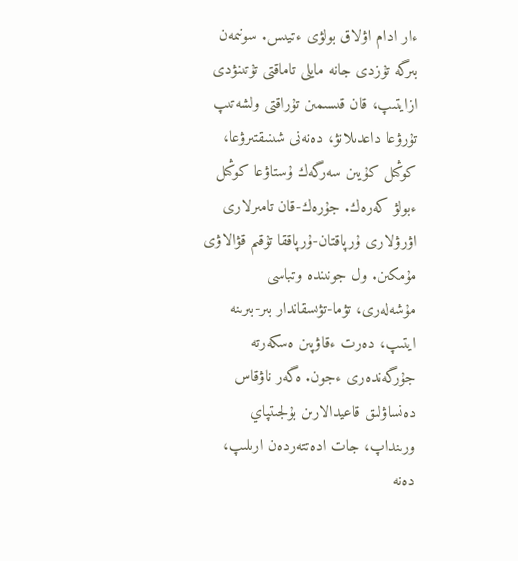ءار ادام اۋلاق بولۋى ءتيىس. سونىمەن بىرگە تۇزدى جانە مايلى تاماقتى تۇتىنۋدى ازايتىپ، قان قىسىمىن تۇراقتى ولشەتىپ تۇرۋعا داعدىلانۋ، دەنەنى شىنىقتىرۋعا، كوڭىل كۇيىن سەرگەك ۇستاۋعا كوڭىل ءبولۋ كەرەك. جۇرەك-قان تامىرلارى اۋرۋلارى ۇرپاقتان-ۇرپاققا تۇقىم قۋالاۋى مۇمكىن. ول جونىندە وتباسى مۇشەلەرى، تۋما-تۋىسقاندار بىر-بىرىنە ايتىپ، دەرت ءقاۋپىن ەسكەرتە جۇرگەندەرى ءجون. ەگەر ناۋقاس دەنساۋلىق قاعيدالارىن بۇلجىتپاي ورىنداپ، جات ادەتتەردەن ارىلىپ، دەنە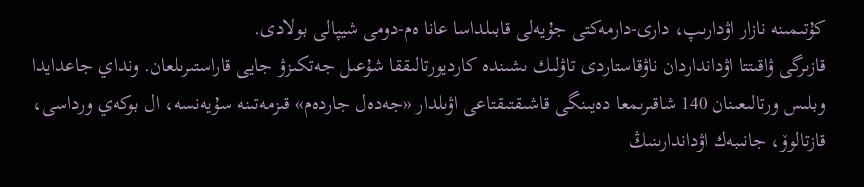كۇتىمىنە نازار اۋدارىپ، دارى-دارمەكتى جۇيەلى قابىلداسا عانا ەم-دومى شيپالى بولادى.
قازىرگى ۋاقىتتا اۋدانداردان ناۋقاستاردى تاۋلىك ىشىندە كارديورتالىققا شۇعىل جەتكىزۋ جايى قاراستىرىلعان. ونداي جاعدايدا وبلىس ورتالىعىنان 140 شاقىرىمعا دەيىنگى قاشىقتىقتاعى اۋىلدار «جەدەل جاردەم» قىزمەتىنە سۇيەنسە، ال بوكەي ورداسى، قازتالوۆ، جانىبەك اۋداندارىنىڭ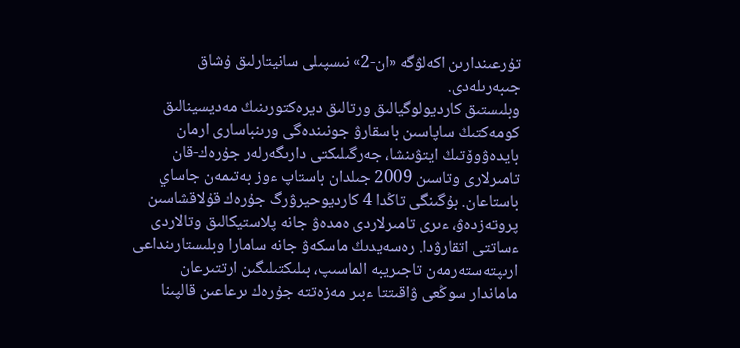تۇرعىندارىن اكەلۋگە «ان-2» نىسپىلى سانيتارلىق ۇشاق جىبەرىلەدى.
وبلىستىق كارديولوگيالىق ورتالىق ديرەكتورىنىڭ مەديسينالىق كومەكتىڭ ساپاسىن باسقارۋ جونىندەگى ورىنباسارى ارمان بايدەۋوۆتىڭ ايتۋىنشا، جەرگىلىكتى دارىگەرلەر جۇرەك-قان تامىرلارى وتاسىن 2009 جىلدان باستاپ ءوز بەتىمەن جاساي باستاعان. بۇگىنگى تاڭدا 4 كارديوحيرۋرگ جۇرەك قۇلاقشاسىن پروتەزدەۋ، ءىرى تامىرلاردى ەمدەۋ جانە پلاستيكالىق وتالاردى ءساتتى اتقارۋدا. رەسەيدىڭ ماسكەۋ جانە سامارا وبلىستارىنداعى ارىپتەستەرمەن تاجىريبە الماسىپ، بىلىكتىلىگىن ارتتىرعان ماماندار سوڭعى ۋاقىتتا ءبىر مەزەتتە جۇرەك ىرعاعىن قالپىنا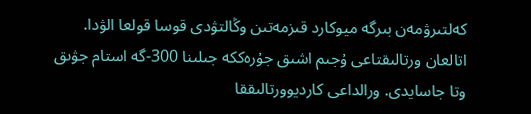كەلتىرۋمەن بىرگە ميوكارد قىزمەتىن وڭالتۋدى قوسا قولعا الۋدا. اتالعان ورتالىقتاعى ۇجىم اشىق جۇرەككە جىلىنا 300-گە استام جۋىق وتا جاسايدى. ورالداعى كارديوورتالىققا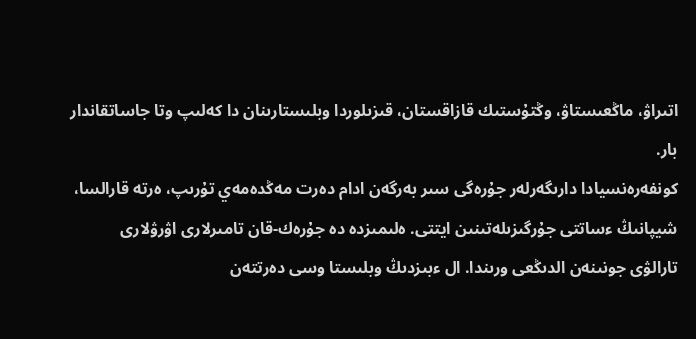اتىراۋ، ماڭعىستاۋ، وڭتۇستىك قازاقستان، قىزىلوردا وبلىستارىنان دا كەلىپ وتا جاساتقاندار بار.
كونفەرەنسيادا دارىگەرلەر جۇرەگى سىر بەرگەن ادام دەرت مەڭدەمەي تۇرىپ، ەرتە قارالسا، شيپانىڭ ءساتتى جۇرگىزىلەتىنىن ايتتى. ەلىمىزدە دە جۇرەك-قان تامىرلارى اۋرۋلارى تارالۋى جونىنەن الدىڭعى ورىندا. ال ءبىزدىڭ وبلىستا وسى دەرتتەن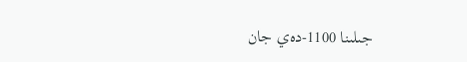جىلىنا 1100-دەي جان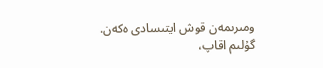ومىرىمەن قوش ايتىسادى ەكەن.
گۇلىم اقاپ،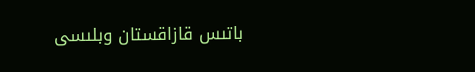باتىس قازاقستان وبلىسى